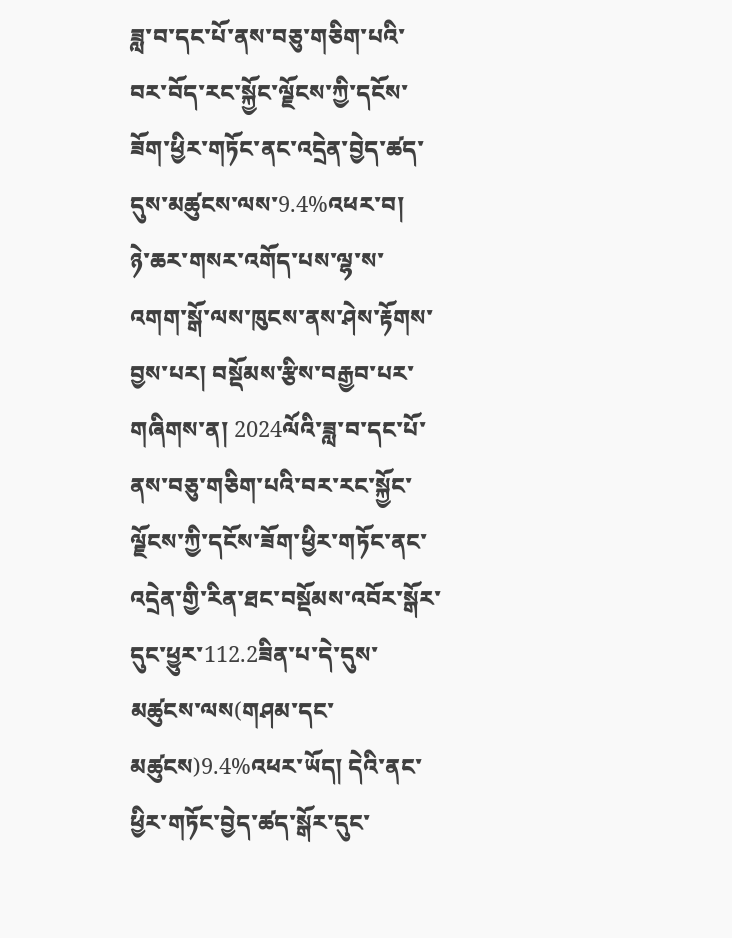ཟླ་བ་དང་པོ་ནས་བཅུ་གཅིག་པའི་བར་བོད་རང་སྐྱོང་ལྗོངས་ཀྱི་དངོས་ཟོག་ཕྱིར་གཏོང་ནང་འདྲེན་བྱེད་ཚད་དུས་མཚུངས་ལས་9.4%འཕར་བ།
ཉེ་ཆར་གསར་འགོད་པས་ལྷ་ས་འགག་སྒོ་ལས་ཁུངས་ནས་ཤེས་རྟོགས་བྱས་པར། བསྡོམས་རྩིས་བརྒྱབ་པར་གཞིགས་ན། 2024ལོའི་ཟླ་བ་དང་པོ་ནས་བཅུ་གཅིག་པའི་བར་རང་སྐྱོང་ལྗོངས་ཀྱི་དངོས་ཟོག་ཕྱིར་གཏོང་ནང་འདྲེན་གྱི་རིན་ཐང་བསྡོམས་འབོར་སྒོར་དུང་ཕྱུར་112.2ཟིན་པ་དེ་དུས་མཚུངས་ལས(གཤམ་དང་མཚུངས)9.4%འཕར་ཡོད། དེའི་ནང་ཕྱིར་གཏོང་བྱེད་ཚད་སྒོར་དུང་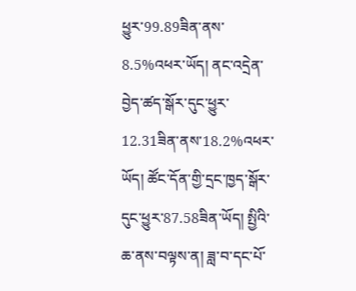ཕྱུར་99.89ཟིན་ནས་8.5%འཕར་ཡོད། ནང་འདྲེན་བྱེད་ཚད་སྒོར་དུང་ཕྱུར་12.31ཟིན་ནས་18.2%འཕར་ཡོད། ཚོང་དོན་གྱི་དྲང་ཁྱད་སྒོར་དུང་ཕྱུར་87.58ཟིན་ཡོད། སྤྱིའི་ཆ་ནས་བལྟས་ན། ཟླ་བ་དང་པོ་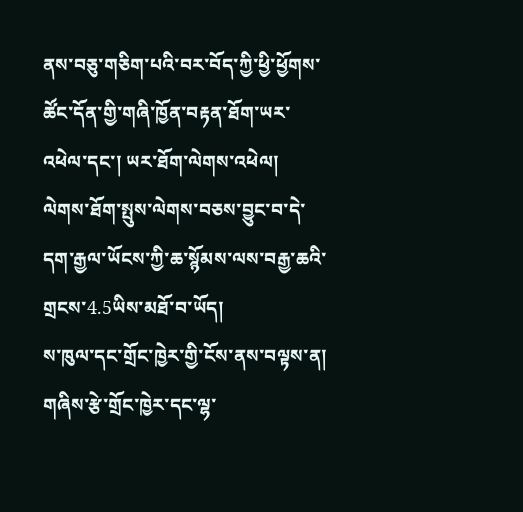ནས་བཅུ་གཅིག་པའི་བར་བོད་ཀྱི་ཕྱི་ཕྱོགས་ཚོང་དོན་གྱི་གཞི་ཁྱོན་བརྟན་ཐོག་ཡར་འཕེལ་དང་། ཡར་ཐོག་ལེགས་འཕེལ། ལེགས་ཐོག་སྤུས་ལེགས་བཅས་བྱུང་བ་དེ་དག་རྒྱལ་ཡོངས་ཀྱི་ཆ་སྙོམས་ལས་བརྒྱ་ཆའི་གྲངས་4.5ཡིས་མཐོ་བ་ཡོད།
ས་ཁུལ་དང་གྲོང་ཁྱེར་གྱི་ངོས་ནས་བལྟས་ན། གཞིས་རྩེ་གྲོང་ཁྱེར་དང་ལྷ་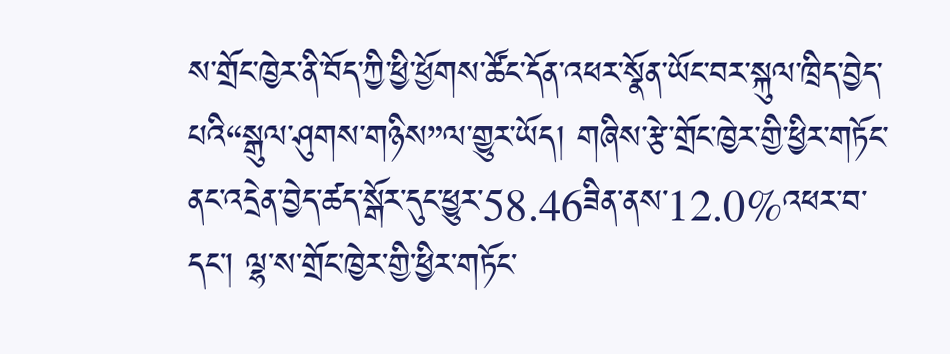ས་གྲོང་ཁྱེར་ནི་བོད་ཀྱི་ཕྱི་ཕྱོགས་ཚོང་དོན་འཕར་སྣོན་ཡོང་བར་སྐུལ་ཁྲིད་བྱེད་པའི“སྒུལ་ཤུགས་གཉིས”ལ་གྱུར་ཡོད། གཞིས་རྩེ་གྲོང་ཁྱེར་གྱི་ཕྱིར་གཏོང་ནང་འདྲེན་བྱེད་ཚད་སྒོར་དུང་ཕྱུར་58.46ཟིན་ནས་12.0%འཕར་བ་དང་། ལྷ་ས་གྲོང་ཁྱེར་གྱི་ཕྱིར་གཏོང་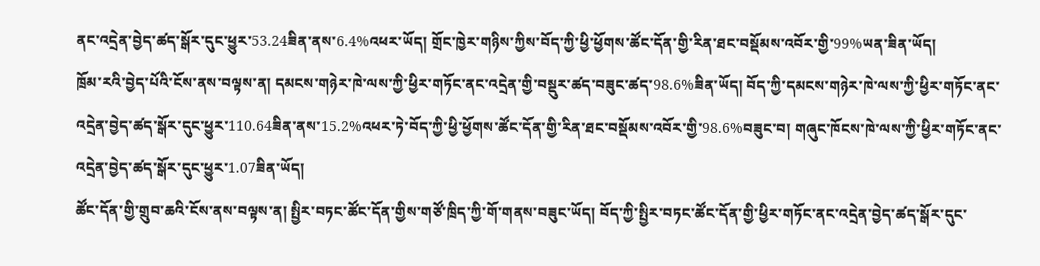ནང་འདྲེན་བྱེད་ཚད་སྒོར་དུང་ཕྱུར་53.24ཟིན་ནས་6.4%འཕར་ཡོད། གྲོང་ཁྱེར་གཉིས་ཀྱིས་བོད་ཀྱི་ཕྱི་ཕྱོགས་ཚོང་དོན་གྱི་རིན་ཐང་བསྡོམས་འབོར་གྱི་99%ཡན་ཟིན་ཡོད།
ཁྲོམ་རའི་བྱེད་པོའི་ངོས་ནས་བལྟས་ན། དམངས་གཉེར་ཁེ་ལས་ཀྱི་ཕྱིར་གཏོང་ནང་འདྲེན་གྱི་བསྡུར་ཚད་བཟུང་ཚད་98.6%ཟིན་ཡོད། བོད་ཀྱི་དམངས་གཉེར་ཁེ་ལས་ཀྱི་ཕྱིར་གཏོང་ནང་འདྲེན་བྱེད་ཚད་སྒོར་དུང་ཕྱུར་110.64ཟིན་ནས་15.2%འཕར་ཏེ་བོད་ཀྱི་ཕྱི་ཕྱོགས་ཚོང་དོན་གྱི་རིན་ཐང་བསྡོམས་འབོར་གྱི་98.6%བཟུང་བ། གཞུང་ཁོངས་ཁེ་ལས་ཀྱི་ཕྱིར་གཏོང་ནང་འདྲེན་བྱེད་ཚད་སྒོར་དུང་ཕྱུར་1.07ཟིན་ཡོད།
ཚོང་དོན་གྱི་གྲུབ་ཆའི་ངོས་ནས་བལྟས་ན། སྤྱིར་བཏང་ཚོང་དོན་གྱིས་གཙོ་ཁྲིད་ཀྱི་གོ་གནས་བཟུང་ཡོད། བོད་ཀྱི་སྤྱིར་བཏང་ཚོང་དོན་གྱི་ཕྱིར་གཏོང་ནང་འདྲེན་བྱེད་ཚད་སྒོར་དུང་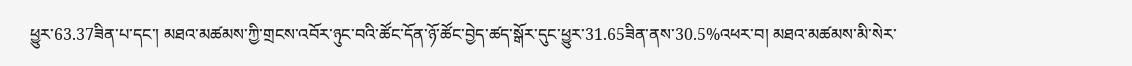ཕྱུར་63.37ཟིན་པ་དང་། མཐའ་མཚམས་ཀྱི་གྲངས་འབོར་ཉུང་བའི་ཚོང་དོན་ཉོ་ཚོང་བྱེད་ཚད་སྒོར་དུང་ཕྱུར་31.65ཟིན་ནས་30.5%འཕར་བ། མཐའ་མཚམས་མི་སེར་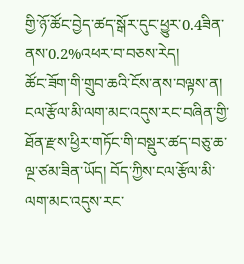གྱི་ཉོ་ཚོང་བྱེད་ཚད་སྒོར་དུང་ཕྱུར་0.4ཟིན་ནས་0.2%འཕར་བ་བཅས་རེད།
ཚོང་ཟོག་གི་གྲུབ་ཆའི་ངོས་ནས་བལྟས་ན། ངལ་རྩོལ་མི་ལག་མང་འདུས་རང་བཞིན་གྱི་ཐོན་རྫས་ཕྱིར་གཏོང་གི་བསྡུར་ཚད་བཅུ་ཆ་ལྔ་ཙམ་ཟིན་ཡོད། བོད་ཀྱིས་ངལ་རྩོལ་མི་ལག་མང་འདུས་རང་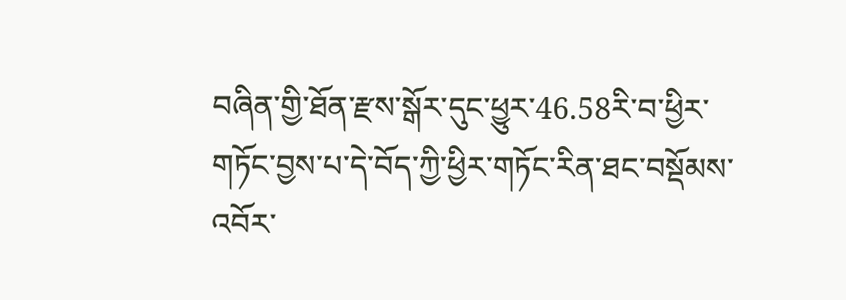བཞིན་གྱི་ཐོན་རྫས་སྒོར་དུང་ཕྱུར་46.58རི་བ་ཕྱིར་གཏོང་བྱས་པ་དེ་བོད་ཀྱི་ཕྱིར་གཏོང་རིན་ཐང་བསྡོམས་འབོར་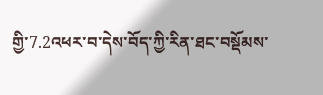གྱི་7.2འཕར་བ་དེས་བོད་ཀྱི་རིན་ཐང་བསྡོམས་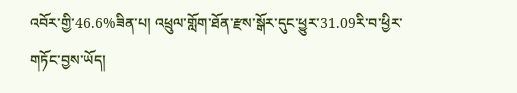འབོར་གྱི་46.6%ཟིན་པ། འཕྲུལ་གློག་ཐོན་རྫས་སྒོར་དུང་ཕྱུར་31.09རི་བ་ཕྱིར་གཏོང་བྱས་ཡོད།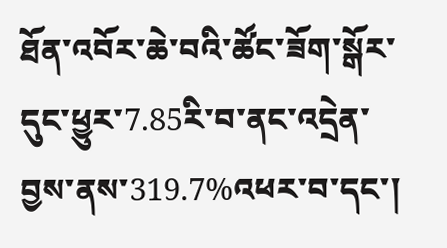ཐོན་འབོར་ཆེ་བའི་ཚོང་ཟོག་སྒོར་དུང་ཕྱུར་7.85རི་བ་ནང་འདྲེན་བྱས་ནས་319.7%འཕར་བ་དང་།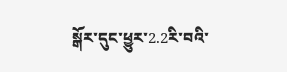སྒོར་དུང་ཕྱུར་2.2རི་བའི་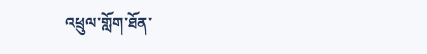འཕྲུལ་གློག་ཐོན་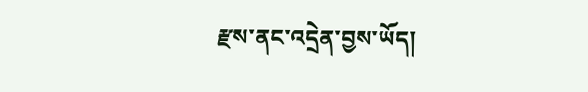རྫས་ནང་འདྲེན་བྱས་ཡོད།